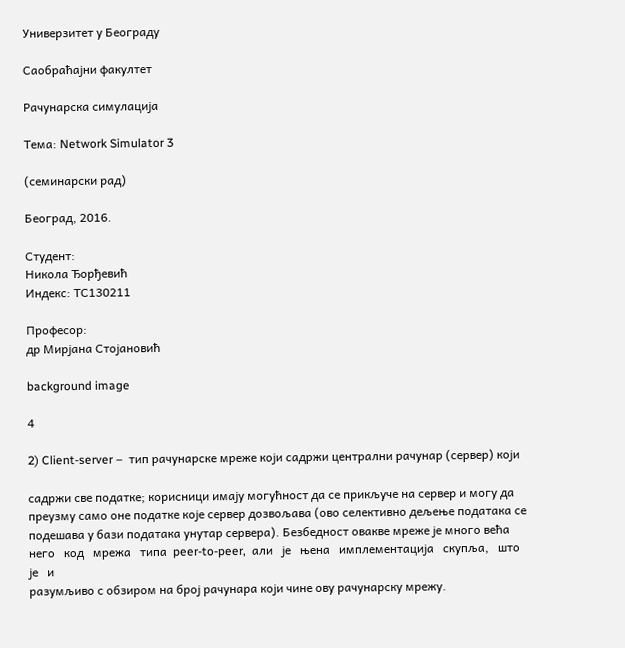Универзитет у Београду

Саобраћајни факултет

Рачунарска симулација

Тема: Network Simulator 3

(семинарски рад)

Београд, 2016.

Студент:
Никола Ђорђевић
Индекс: ТС130211

Професор:
др Мирјана Стојановић

background image

4

2) Client-server –  тип рачунарске мреже који садржи централни рачунар (сервер) који

садржи све податке; корисници имају могућност да се прикључе на сервер и могу да
преузму само оне податке које сервер дозвољава (ово селективно дељење података се
подешава у бази података унутар сервера). Безбедност овакве мреже је много већа
него   код   мрежа   типа  peer-to-peer,  али   је   њена   имплементација   скупља,   што   је   и
разумљиво с обзиром на број рачунара који чине ову рачунарску мрежу.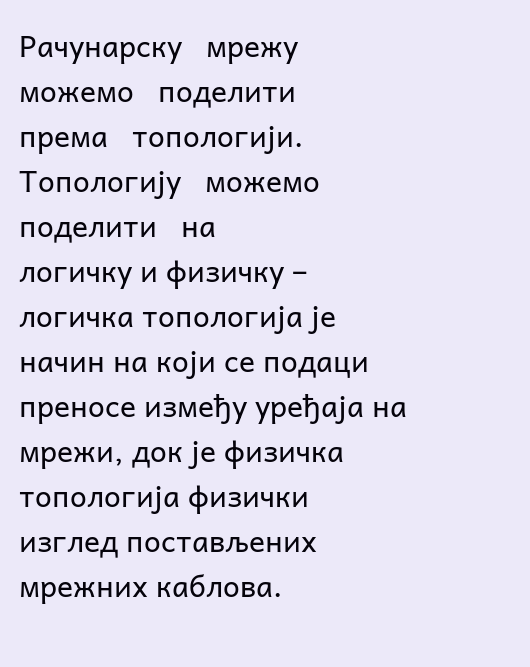Рачунарску   мрежу   можемо   поделити   према   топологији.   Топологију   можемо   поделити   на
логичку и физичку – логичка топологија је начин на који се подаци преносе између уређаја на
мрежи, док је физичка топологија физички изглед постављених мрежних каблова.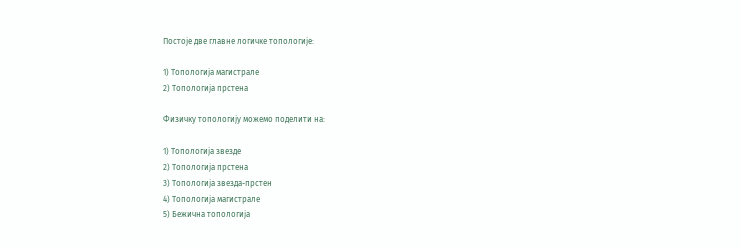Постоје две главне логичке топологије:

1) Топологија магистрале
2) Топологија прстена

Физичку топологију можемо поделити на:

1) Топологија звезде
2) Топологија прстена
3) Топологија звезда-прстен
4) Топологија магистрале
5) Бежична топологија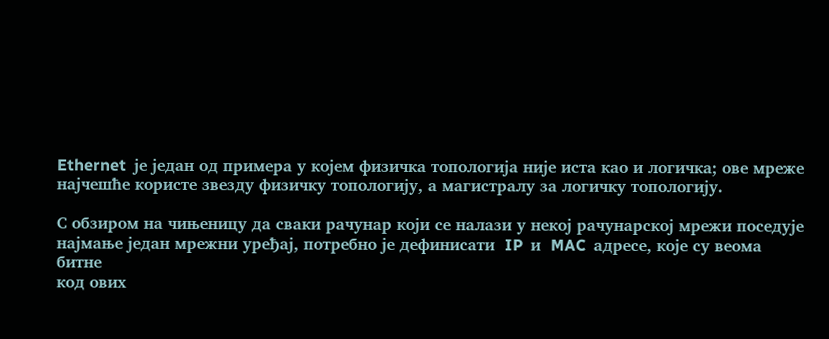Ethernet  је један од примера у којем физичка топологија није иста као и логичка; ове мреже
најчешће користе звезду физичку топологију, а магистралу за логичку топологију.

С обзиром на чињеницу да сваки рачунар који се налази у некој рачунарској мрежи поседује
најмање један мрежни уређај, потребно је дефинисати  IP  и  MAC  адресе, које су веома битне
код ових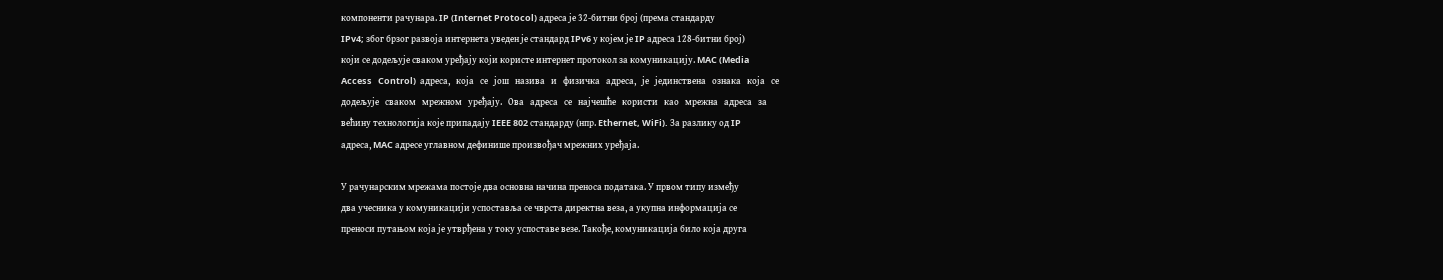компоненти рачунара. IP (Internet Protocol) адреса је 32-битни број (према стандарду
IPv4; због брзог развоја интернета уведен је стандард IPv6 у којем је IP адреса 128-битни број)
који се додељује сваком уређају који користе интернет протокол за комуникацију. MAC (Media
Access   Control)  адреса,   која   се   још   назива   и   физичка   адреса,   је   јединствена   ознака   која   се
додељује   сваком   мрежном   уређају.   Ова   адреса   се   најчешће   користи   као   мрежна   адреса   за
већину технологија које припадају IEEE 802 стандарду (нпр. Ethernet, WiFi). За разлику од IP
адреса, MAC адресе углавном дефинише произвођач мрежних уређаја.

У рачунарским мрежама постоје два основна начина преноса података. У првом типу између
два учесника у комуникацији успоставља се чврста директна веза, а укупна информација се
преноси путањом која је утврђена у току успоставе везе. Такође, комуникација било која друга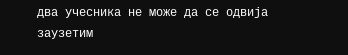два учесника не може да се одвија заузетим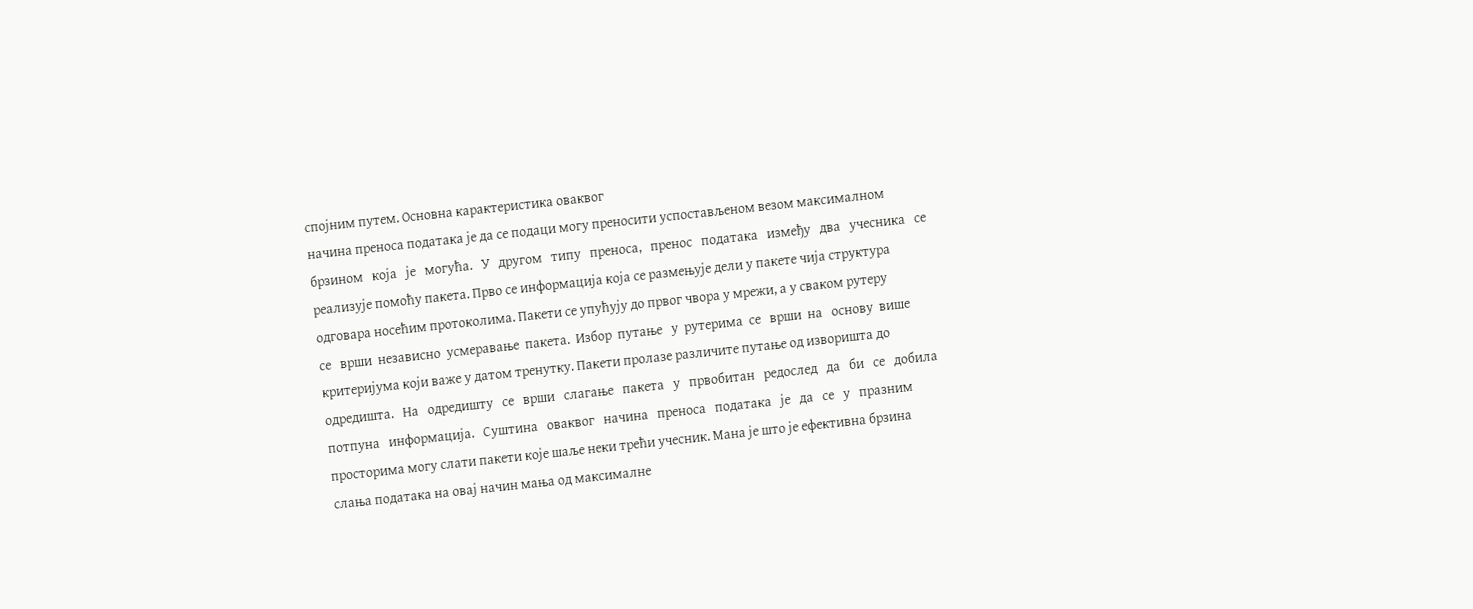спојним путем. Основна карактеристика оваквог
начина преноса података је да се подаци могу преносити успостављеном везом максималном
брзином   која   је   могућа.   У   другом   типу   преноса,   пренос   података   између   два   учесника   се
реализује помоћу пакета. Прво се информација која се размењује дели у пакете чија структура
одговара носећим протоколима. Пакети се упућују до првог чвора у мрежи, а у сваком рутеру
се   врши  независно  усмеравање  пакета.  Избор  путање   у  рутерима  се   врши  на   основу  више
критеријума који важе у датом тренутку. Пакети пролазе различите путање од изворишта до
одредишта.   На   одредишту   се   врши   слагање   пакета   у   првобитан   редослед   да   би   се   добила
потпуна   информација.   Суштина   оваквог   начина   преноса   података   је   да   се   у   празним
просторима могу слати пакети које шаље неки трећи учесник. Мана је што је ефективна брзина
слања података на овај начин мања од максималне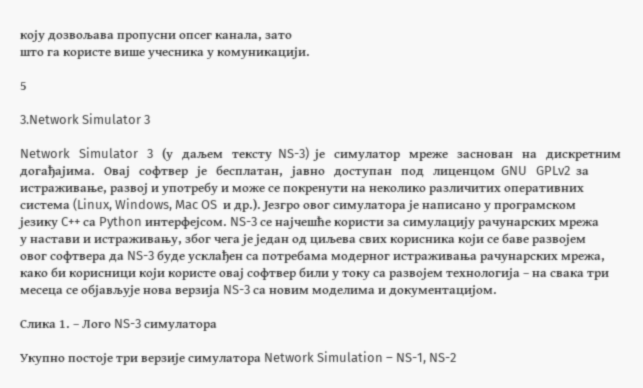коју дозвољава пропусни опсег канала, зато
што га користе више учесника у комуникацији.

5

3.Network Simulator 3

Network   Simulator   3   (у   даљем   тексту  NS-3)  је   симулатор   мреже   заснован   на   дискретним
догађајима.   Овај   софтвер   је   бесплатан,   јавно   доступан   под   лиценцом  GNU   GPLv2  за
истраживање, развој и употребу и може се покренути на неколико различитих оперативних
система (Linux, Windows, Mac OS  и др.). Језгро овог симулатора је написано у програмском
језику C++ са Python интерфејсом. NS-3 се најчешће користи за симулацију рачунарских мрежа
у настави и истраживању, због чега је један од циљева свих корисника који се баве развојем
овог софтвера да NS-3 буде усклађен са потребама модерног истраживања рачунарских мрежа,
како би корисници који користе овај софтвер били у току са развојем технологија – на свака три
месеца се објављује нова верзија NS-3 са новим моделима и документацијом.

Слика 1. – Лого NS-3 симулатора

Укупно постоје три верзије симулатора Network Simulation – NS-1, NS-2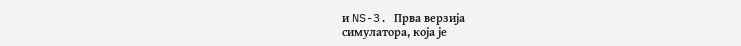и NS-3. Прва верзија
симулатора, која је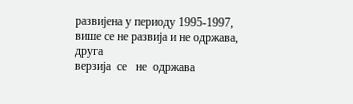развијена у периоду 1995-1997, више се не развија и не одржава, друга
верзија  се   не  одржава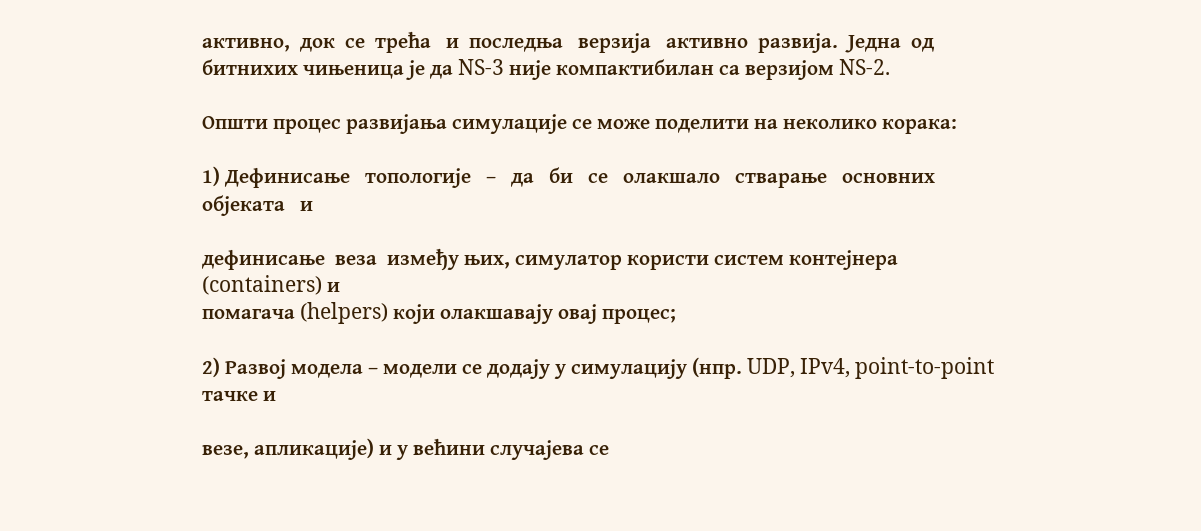активно,  док  се  трећа   и  последња   верзија   активно  развија.  Једна  од
битнихих чињеница је да NS-3 није компактибилан са верзијом NS-2.

Општи процес развијања симулације се може поделити на неколико корака:

1) Дефинисање   топологије   –   да   би   се   олакшало   стварање   основних   објеката   и

дефинисање  веза  између њих, симулатор користи систем контејнера (containers) и
помагача (helpers) који олакшавају овај процес;

2) Развој модела – модели се додају у симулацију (нпр. UDP, IPv4, point-to-point тачке и

везе, апликације) и у већини случајева се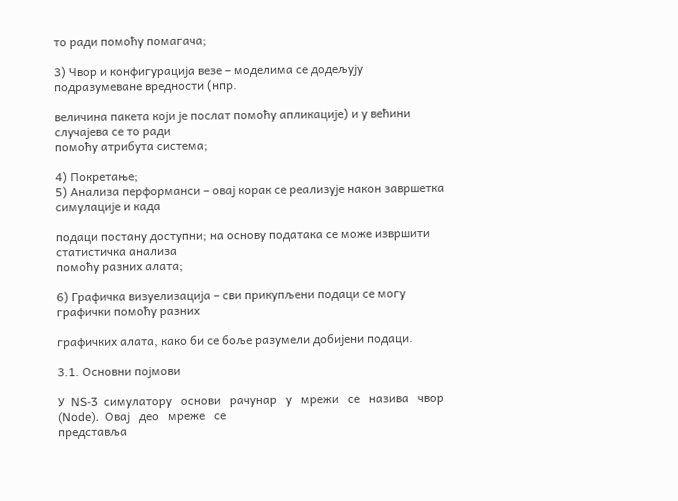то ради помоћу помагача;

3) Чвор и конфигурација везе – моделима се додељују подразумеване вредности (нпр.

величина пакета који је послат помоћу апликације) и у већини случајева се то ради
помоћу атрибута система;

4) Покретање;
5) Анализа перформанси – овај корак се реализује након завршетка симулације и када

подаци постану доступни; на основу података се може извршити статистичка анализа
помоћу разних алата;

6) Графичка визуелизација – сви прикупљени подаци се могу графички помоћу разних

графичких алата, како би се боље разумели добијени подаци.

3.1. Основни појмови

У  NS-3  симулатору   основи   рачунар   у   мрежи   се   назива   чвор   (Node).  Овај   део   мреже   се
представља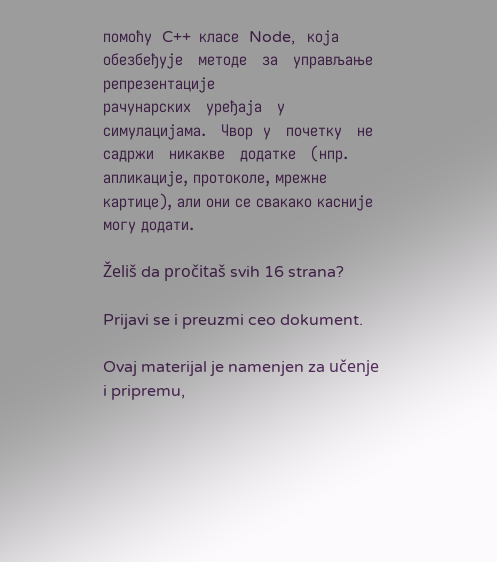помоћу  C++  класе  Node,   која   обезбеђује   методе   за   управљање   репрезентације
рачунарских   уређаја   у   симулацијама.   Чвор  у   почетку   не   садржи   никакве   додатке   (нпр.
апликације, протоколе, мрежне картице), али они се свакако касније могу додати.

Želiš da pročitaš svih 16 strana?

Prijavi se i preuzmi ceo dokument.

Ovaj materijal je namenjen za učenje i pripremu,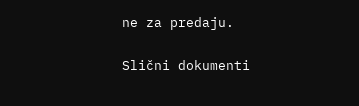ne za predaju.

Slični dokumenti